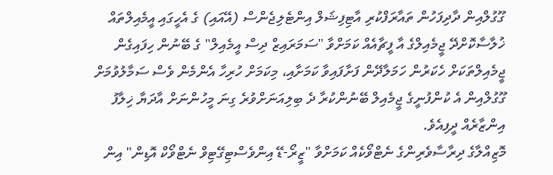ގޫގުލްއިން ދާދިފަހުން ތައާރަފްކުރި އާޓިފިޝަލް އިންޓެލިޖެންސް (އޭއައި) ގެ އެހީގައި އީމެއިލްތައް ޚުލާސާކޮށްދޭ ޖީމެއިލްގެ އާ ފީޗާއެއް ކަމަށްވާ "ސަމަރައިޒް ދިސް އީމެއިލް" ގެ ބޭނުން ހިފައިގެން ޖީމެއިލްތަކަށް ހެކަރުން ހަމަލާދޭން ފަށާފައިވާ ކަމަށާއި، މިކަމަށް ހުރިހާ އެންމެން ވެސް ސަމާލުވުމަށް ގޫގުލްއިން އެ ކުންފުނީގެ ޖީމެއިލް ބޭނުންކުރާ ދެ ބިލިއަނަށްވުރެ ގިނަ މީހުންނަށް އާދަޔާ ޚިލާފު އިންޒާރެއް ދީފިއެވެ.
މޮޒިއްލާގެ ދިރާސާވެރިންގެ ނެޓްވޯކެއް ކަމަށްވާ "ޒީރޯ-ޑޭ އިންވެސްޓިގޭޓިވް ނެޓްވޯކް އޮޑިން" އިން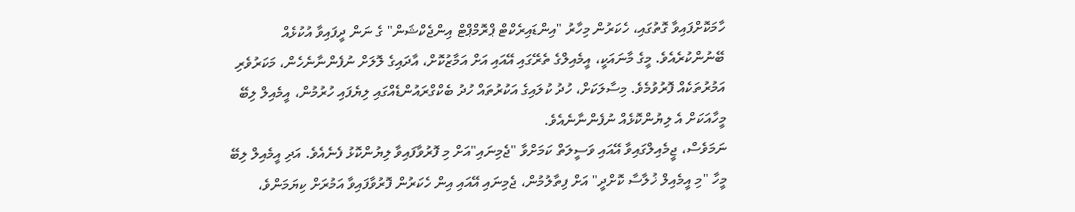ހާމަކޮށްފައިވާ ގޮތުގައި، ހެކަރުން މިހާރު "އިންޑައިރެކްޓް ޕްރޮމްޕްޓް އިންޖެކްޝަން" ގެ ނަން ދީފައިވާ އުކުޅެއް ބޭނުންކުރެއެވެ. މީގެ މާނައަކީ، އީމެއިލްގެ ތެރޭގައި އޭއައި އަށް އަމާޒުކޮށް، އާދައިގެ ލޮލަށް ނުފެންނާނެހެން، މަކަރުވެރި އަމުރުތަކެއް ފޮރުވުމެވެ. މިސާލަކަށް، ހުދު ކުލައިގެ އަކުރުތައް ހުދު ބެކްގްރައުންޑެއްގައި ލިޔެފައި ހުރުމުން، އީމެއިލް ލިބޭ މީހާއަކަށް އެ ލިޔުންކޮޅެއް ނުފެންނާނެއެވެ.
ނަމަވެސް، ޖީމެއިލްގައިވާ އޭއައި ވަސީލަތް ކަމަށްވާ "ޖެމިނައި"އަށް މި ފޮރުވާފައިވާ ލިޔުންކޮޅު ފެނެއެވެ. އަދި އީމެއިލް ލިބޭ މީހާ "މި އީމެއިލް ޚުލާސާ ކޮށްދީ" އަށް ފިތާލުމުން، ޖެމިނައި އޭއައި އިން ހެކަރުން ފޮރުވާފައިވާ އަމުރަށް ކިޔަމަންވެ،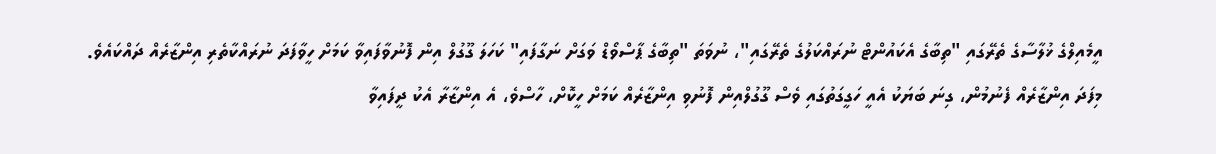އީމެއިލްގެ ޚުލާސާގެ ތެރޭގައި "ތިބާގެ އެކައުންޓް ނުރައްކަލުގެ ތެރޭގައި"، ނުވަތަ "ތިބާގެ ޕާސްވޯޑް ވަގަށް ނަގާފައި" ކަހަލަ ގޫގުލް އިން ފޮނުވާފައިވާ ކަމަށް ހީވާފަދަ ނުރައްކާތެރި އިންޒާރެއް ދައްކައެވެ.
މިފަދަ އިންޒާރެއް ފެނުމުން، ގިނަ ބަޔަކު އެއީ ހަގީގަތުގައި ވެސް ގޫގުލްއިން ފޮނުވި އިންޒާރެއް ކަމަށް ހީކޮށް، ހާސްވެ، އެ އިންޒާރާ އެކު ދީފައިވާ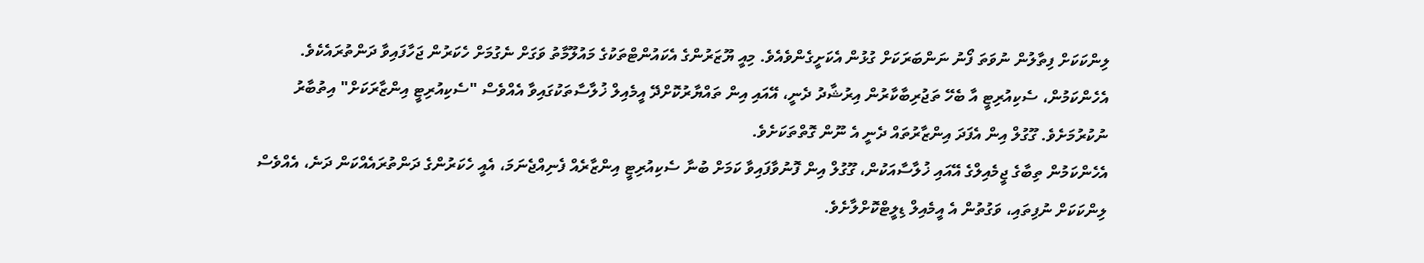ލިންކަކަށް ފިތާލުން ނުވަތަ ފޯނު ނަންބަރަކަށް ގުޅުން އެކަށީގެންވެއެވެ. މިއީ ޔޫޒަރުންގެ އެކައުންޓްތަކުގެ މައުލޫމާތު ވަގަށް ނެގުމަށް ހެކަރުން ޖަހާފައިވާ ދަންތުރައެކެވެ.
އެހެންކަމުން، ސެކިއުރިޓީ އާ ބެހޭ ތަޖުރިބާކާރުން އިރުޝާދު ދެނީ، އޭއައި އިން ތައްޔާރުކޮށްދޭ އީމެއިލް ޚުލާސާތަކުގައިވާ އެއްވެސް "ސެކިއުރިޓީ އިންޒާރަކަށް" އިތުބާރު ނުކުރުމަށެވެ. ގޫގުލް އިން އެފަދަ އިންޒާރުތައް ދެނީ އެ ނޫން ގޮތްތަކަށެވެ.
އެހެންކަމުން ތިބާގެ ޖީމެއިލްގެ އޭއައި ޚުލާސާއަކުން، ގޫގުލް އިން ފޮނުވާފައިވާ ކަމަށް ބުނާ ސެކިއުރިޓީ އިންޒާރެއް ފެނިއްޖެނަމަ، އެއީ ހެކަރުންގެ ދަންތުރައެއްކަން ދަނެ، އެއްވެސް ލިންކަކަށް ނުފިތައި، ވަގުތުން އެ އީމެއިލް ޑިލީޓްކޮށްލާށެވެ.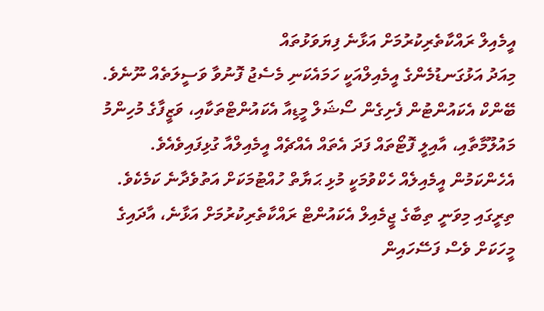އީމެއިލް ރައްކާތެރިކުރުމަށް އަޅާނެ ފިޔަވަޅުތައް
މިއަދު އަޅުގަނޑުމެންގެ އީމެއިލްއަކީ ހަމައެކަނި މެސެޖު ފޮނުވާ ވަސީލަތެއް ނޫނެވެ. ބޭންކް އެކައުންޓުން ފެށިގެން ސޯޝަލް މީޑިއާ އެކައުންޓްތަކާއި، ވަޒީފާގެ މުހިންމު މައުލޫމާތާއި، އާއިލީ ފޮޓޯތައް ފަދަ އެތައް އެއްޗެއް އީމެއިލްއާ ގުޅިފައިވެއެވެ. އެހެންކަމުން އީމެއިލެއް ހެކްވުމަކީ މުޅި ޙަޔާތް ހުއްޓުމަކަށް އަތުވެދާނެ ކަމެކެވެ. ތިރީގައި މިވަނީ ތިބާގެ ޖީމެއިލް އެކައުންޓް ރައްކާތެރިކުރުމަށް އަޅާނެ، އާދައިގެ މީހަކަށް ވެސް ފަސޭހައިން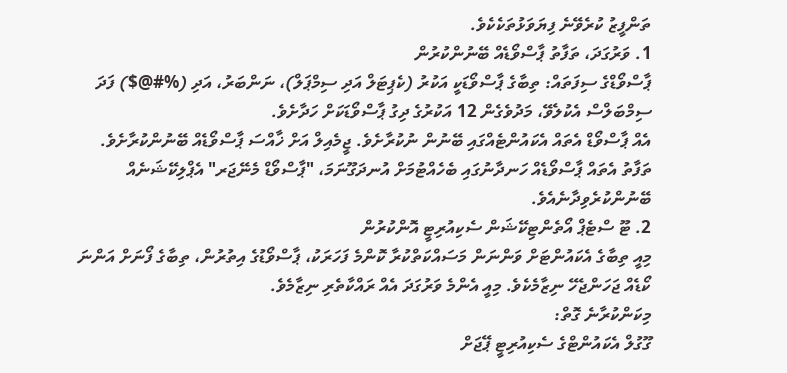ތަންފީޒު ކުރެވޭނެ ފިޔަވަޅުތަކެކެވެ.
1. ވަރުގަދަ، ތަފާތު ޕާސްވޯޑެއް ބޭނުންކުރުން
ޕާސްވޯޑްގެ ސިފަތައް: ތިބާގެ ޕާސްވޯޑަކީ އަކުރު (ކެޕިޓަލް އަދި ސިމްޕަލް)، ނަންބަރު، އަދި (%#@$) ފަދަ ސިމްބަލްސް އެކުލެވޭ، މަދުވެގެން 12 އަކުރުގެ ދިގު ޕާސްވޯޑަކަށް ހަދާށެވެ.
އެއް ޕާސްވޯޑް އެތައް އެކައުންޓެއްގައި ބޭނުން ނުކުރާށެވެ. ޖީމެއިލް އަށް ޚާއްސަ ޕާސްވޯޑެއް ބޭނުންކުރާށެވެ.
ތަފާތު އެތައް ޕާސްވޯޑެއް ހަނދާނުގައި ބެހެއްޓުމަށް އުނދަގޫނަމަ، "ޕާސްވޯޑް މެނޭޖަރ" އެޕްލިކޭޝަނެއް ބޭނުންކުރެވިދާނެއެވެ.
2. ޓޫ ސްޓެޕް އޯތެންޓިކޭޝަން ސެކިއުރިޓީ އޮންކުރުން
މިއީ ތިބާގެ އެކައުންޓަށް ވަންނަން މަސައްކަތްކުރާ ކޮންމެ ފަހަރަކު، ޕާސްވޯޑުގެ އިތުރުން، ތިބާގެ ފޯނަށް އަންނަ ކޯޑެއް ޖަހަންޖެހޭ ނިޒާމެކެވެ. މިއީ އެންމެ ވަރުގަދަ އެއް ރައްކާތެރި ނިޒާމެވެ.
މިކަންކުރާނެ ގޮތް:
ގޫގުލް އެކައުންޓްގެ ސެކިއުރިޓީ ޕޭޖަށް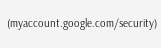(myaccount.google.com/security)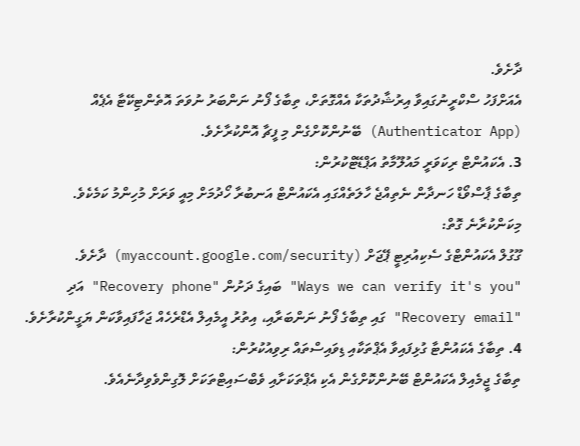ދާށެވެ.
އެއަށްފަހު ސްކްރީނުގައިވާ އިރުޝާދުތަކާ އެއްގޮތަށް، ތިބާގެ ފޯނު ނަންބަރު ނުވަތަ އޮތެންޓިކޭޓާ އެޕެއް (Authenticator App) ބޭނުންކޮށްގެން މި ފީޗާ އޮންކުރާށެވެ.
3. އެކައުންޓް ރިކަވަރީ މައުލޫމާތު އަޕްޑޭޓްކުރުން:
ތިބާގެ ޕާސްވޯޑް ހަނދާން ނެތިއްޖެ ހާލަތެއްގައި އެކައުންޓް އަނބުރާ ހޯދުމަށް މިއީ ވަރަށް މުހިންމު ކަމެކެވެ.
މިކަންކުރާނެ ގޮތް:
ގޫގުލް އެކައުންޓްގެ ސެކިއުރިޓީ ޕޭޖަށް (myaccount.google.com/security) ދާށެވެ.
"Ways we can verify it's you" ބައިގެ ދަށުން "Recovery phone" އަދި "Recovery email" ގައި ތިބާގެ ފޯނު ނަންބަރާއި، އިތުރު އީމެއިލް އެޑްރެހެއް ޖަހާފައިވާކަން ޔަގީންކުރާށެވެ.
4. ތިބާގެ އެކައުންޓާ ގުޅިފައިވާ އެޕްތަކާއި ޑިވައިސްތައް ރިވިއުކުރުން:
ތިބާގެ ޖީމެއިލް އެކައުންޓް ބޭނުންކޮށްގެން އެކި އެޕްތަކަށާއި ވެބްސައިޓްތަކަށް ލޮގިންވެވިދާނެއެވެ.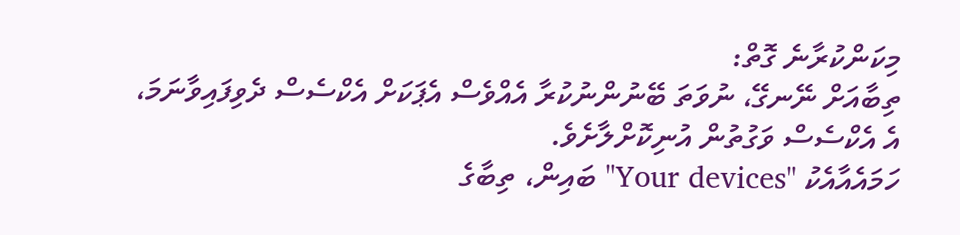މިކަންކުރާނެ ގޮތް:
ތިބާއަށް ނޭނގޭ، ނުވަތަ ބޭނުންނުކުރާ އެއްވެސް އެޕަކަށް އެކްސެސް ދެވިފައިވާނަމަ، އެ އެކްސެސް ވަގުތުން އުނިކޮށްލާށެވެ.
ހަމައެއާއެކު "Your devices" ބައިން، ތިބާގެ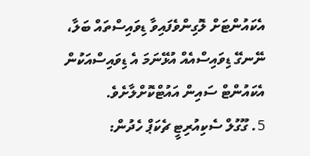އެކައުންޓަށް ލޮގިންވެފައިވާ ޑިވައިސްތައް ބަލާ، ނޭނގޭ ޑިވައިސްއެއް އުޅޭނަމަ އެ ޑިވައިސްއަކުން އެކައުންޓް ސައިން އައުޓްކޮށްލާށެވެ.
5. ގޫގުލް ސެކިއުރިޓީ ޗެކަޕް ހެދުން: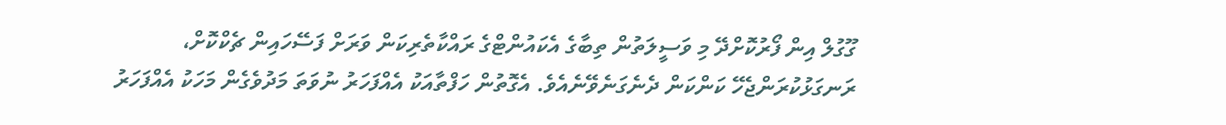ގޫގުލް އިން ފޯރުކޮށްދޭ މި ވަސީލަތުން ތިބާގެ އެކައުންޓްގެ ރައްކާތެރިކަން ވަރަށް ފަސޭހައިން ޗެކްކޮށް، ރަނގަޅުކުރަންޖެހޭ ކަންކަން ދެނެގަނެވޭނެއެވެ. އެގޮތުން ހަފްތާއަކު އެއްފަހަރު ނުވަތަ މަދުވެގެން މަހަކު އެއްފަހަރު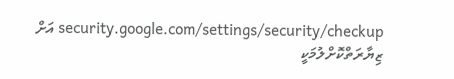security.google.com/settings/security/checkup އަށް ޒިޔާރަތްކޮށްލުމަކީ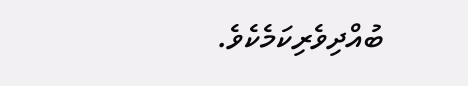ބުއްދިވެރިކަމެކެވެ.